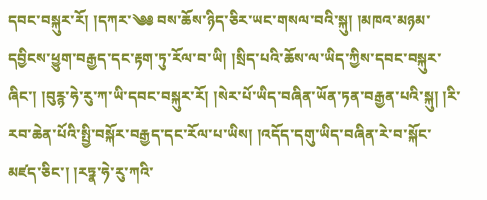དབང་བསྐུར་རོ། །དཀར་༄༅ བས་ཆོས་ཉིད་ཅིར་ཡང་གསལ་བའི་སྐུ། །མཁའ་མཉམ་དབྱིངས་ཕྱུག་བརྒྱད་དང་རྟག་ཏུ་རོལ་བ་ཡི། །སྲིད་པའི་ཆོས་ལ་ཡིད་ཀྱིས་དབང་བསྐུར་ཞིང་། །བུརྙ་ཧེ་རུ་ཀ་ཡི་དབང་བསྐུར་རོ། །སེར་པོ་ཡིད་བཞིན་ཡོན་ཏན་བརྒྱན་པའི་སྐུ། །རི་རབ་ཆེན་པོའི་སྤྱི་བསྐོར་བརྒྱད་དང་རོལ་པ་ཡིས། །འདོད་དགུ་ཡིད་བཞིན་རེ་བ་སྐོང་མཛད་ཅིང་། །རཏྣ་ཧེ་རུ་ཀའི་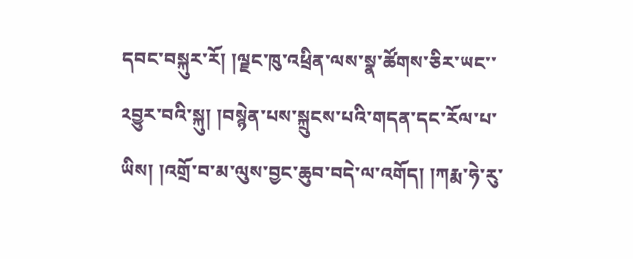དབང་བསྐུར་རོ། །ལྗང་ཁུ་འཕྲིན་ལས་སྣ་ཚོགས་ཅིར་ཡང་་༢བྱུར་བའི་སྐུ། །བསྙེན་པས་སྐྲུངས་པའི་གདན་དང་རོལ་པ་ཡིས། །འགྲོ་བ་མ་ལུས་བྱང་ཆུབ་བདེ་ལ་འགོད། །ཀརྨ་ཧེ་རུ་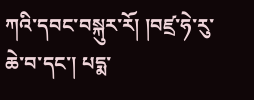ཀའི་དབང་བསྐུར་རོ། །བཛྲ་ཧེ་རུ་ཆེ་བ་དང་། པདྨ་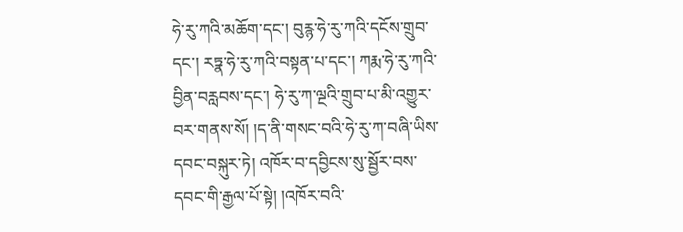ཧེ་རུ་ཀའི་མཆོག་དང་། བུརྙ་ཧེ་རུ་ཀའི་དངོས་གྲུབ་དང་། རཏྣ་ཧེ་རུ་ཀའི་བསྟན་པ་དང་། ཀརྨ་ཧེ་རུ་ཀའི་བྱིན་བརླབས་དང་། ཧེ་རུ་ཀ་ལྔའི་གྲུབ་པ་མི་འགྱུར་བར་གནས་སོ། །ད་ནི་གསང་བའི་ཧེ་རུ་ཀ་བཞི་ཡིས་དབང་བསྐུར་ཏེ། འཁོར་བ་དབྱིངས་སུ་སྦྱོར་བས་དབང་གི་རྒྱལ་པོ་སྟེ། །འཁོར་བའི་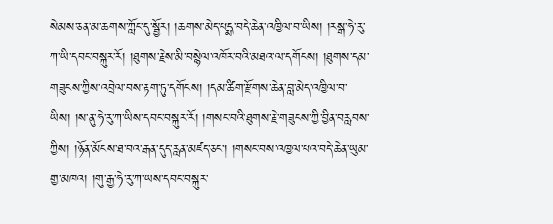སེམས་ཅན་མ་ཆགས་ཀློང་དུ་སྦྱོར། །ཆགས་མེད་པདྨ་བདེ་ཆེན་འཁྱིལ་བ་ཡིས། །རསྒ་ཧེ་རུ་ཀ་ཡི་དབང་བསྐུར་རོ། །ཐུགས་རྗེས་མི་བསྙེལ་འཁོར་བའི་མཐའ་ལ་དགོངས། །ཐུགས་དམ་གཟུངས་ཀྱིས་འབྲེལ་བས་རྟག་ཏུ་དགོངས། །དམ་ཚིག་རྫོགས་ཆེན་བླ་མེད་འཁྱིལ་བ་ཡིས། །ས་ནུ་ཧེ་རུ་ཀ་ཡིས་དབང་བསྐུར་རོ། །གསང་བའི་ཐུགས་རྗེ་གཟུངས་ཀྱི་བྱིན་བརླབས་ཀྱིས། །ཉོན་མོངས་ཐ་བའ་རྒན་དུད་རླན་མཛད་ཅང་། །གསང་བས་འཁྱལ་པའ་བདེ་ཆེན་ཡུམ་གྱ་མཁའ། །གུ་རྒྱ་ཧེ་རུ་ཀ་ཡས་དབང་བསྐུར་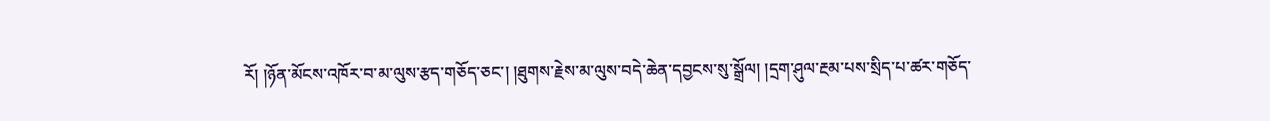རོ། །ཉོན་མོངས་འཁོར་བ་མ་ལུས་རྩད་གཅོད་ཅང་། །ཐུགས་རྗེས་མ་ལུས་བདེ་ཆེན་དབྱངས་སུ་སྒྲོལ། །དྲག་ཤུལ་རྔམ་པས་སྲིད་པ་ཚར་གཅོད་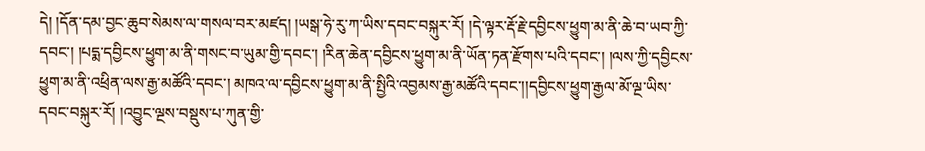དེ། །དོན་དམ་བྱང་ཆུབ་སེམས་ལ་གསལ་བར་མཛད། །ཡསྒ་ཧེ་རུ་ཀ་ཡིས་དབང་བསྐུར་རོ། །དེ་ལྟར་རྡོ་རྗེ་དབྱིངས་ཕྱུག་མ་ནི་ཆེ་བ་ཡབ་ཀྱི་དབང་། །པདྨ་དབྱིངས་ཕྱུག་མ་ནི་གསང་བ་ཡུམ་གྱི་དབང་། །རིན་ཆེན་དབྱིངས་ཕྱུག་མ་ནི་ཡོན་ཏན་རྫོགས་པའི་དབང་། །ལས་ཀྱི་དབྱིངས་ཕྱུག་མ་ནི་འཕྲིན་ལས་རྒྱ་མཚོའི་དབང་། མཁའ་ལ་དབྱིངས་ཕྱུག་མ་ནི་སྤྱིའི་འབྱམས་རྒྱ་མཚོའི་དབང་།།དབྱིངས་ཕྱུག་རྒྱལ་མོ་ལྔ་ཡིས་དབང་བསྐུར་རོ། །འབྱུང་ལྔས་བསྡུས་པ་ཀུན་གྱི་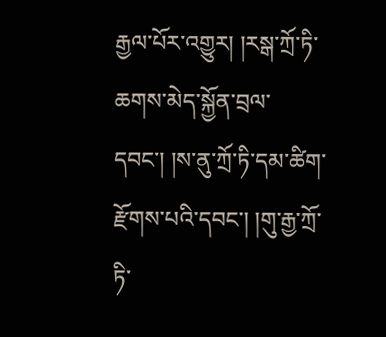རྒྱལ་པོར་འགྱུར། །རསྒ་ཀྲོ་ཏི་ཆགས་མེད་སྐྱོན་བྲལ་དབང་། །ས་ནུ་ཀྲོ་ཏི་དམ་ཚིག་རྫོགས་པའི་དབང་། །གུ་རྒྱ་ཀྲོ་ཏི་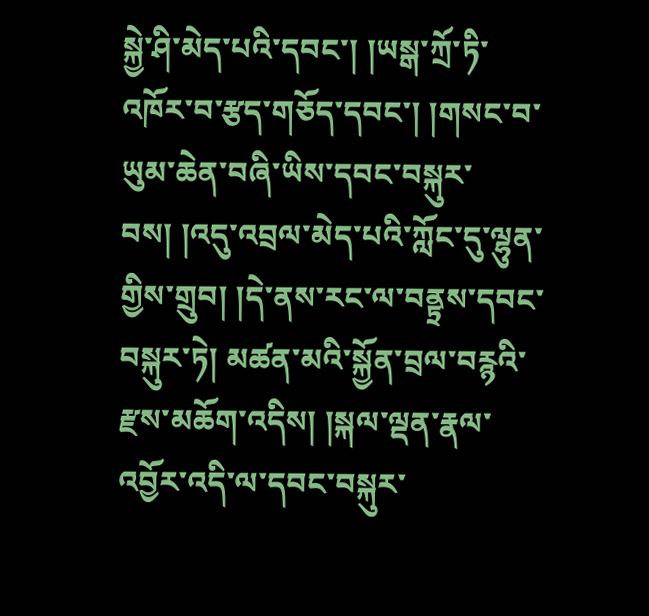སྐྱེ་ཤི་མེད་པའི་དབང་། །ཡསྒ་ཀྲོ་ཏི་འཁོར་བ་རྩད་གཅོད་དབང་། །གསང་བ་ཡུམ་ཆེན་བཞི་ཡིས་དབང་བསྐུར་བས། །འདུ་འབྲལ་མེད་པའི་ཀློང་དུ་ལྷུན་གྱིས་གྲུབ། །དེ་ནས་རང་ལ་བནྟྲས་དབང་བསྐུར་ཏེ། མཚན་མའི་སྐྱོན་བྲལ་བརྙའི་རྫས་མཆོག་འདིས། །སྐལ་ལྡན་རྣལ་འབྱོར་འདི་ལ་དབང་བསྐུར་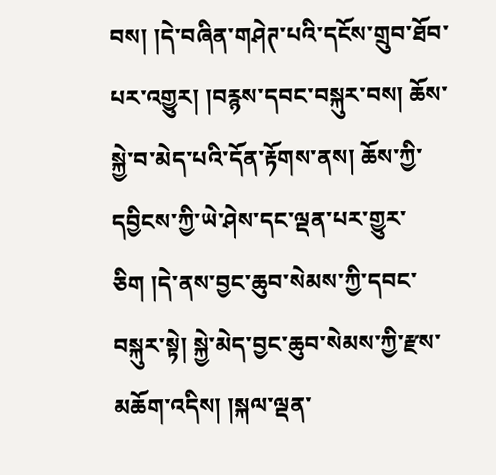བས། །དེ་བཞིན་གཤེཊ་པའི་དངོས་གྲུབ་ཐོབ་པར་འགྱུར། །བརྙས་དབང་བསྐུར་བས། ཆོས་སྐྱེ་བ་མེད་པའི་དོན་རྟོགས་ནས། ཆོས་ཀྱི་དབྱིངས་ཀྱི་ཡེ་ཤེས་དང་ལྡན་པར་གྱུར་ཅིག །དེ་ནས་བྱང་ཆུབ་སེམས་ཀྱི་དབང་བསྐུར་སྟེ། སྐྱེ་མེད་བྱང་ཆུབ་སེམས་ཀྱི་རྫས་མཆོག་འདིས། །སྐལ་ལྡན་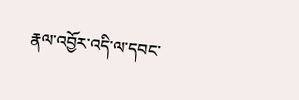རྣལ་འབྱོར་འདི་ལ་དབང་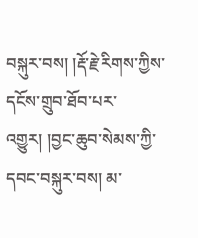བསྐུར་བས། །རྡོ་རྗེ་རིགས་ཀྱིས་དངོས་གྲུབ་ཐོབ་པར་འགྱུར། །བྱང་ཆུབ་སེམས་ཀྱི་དབང་བསྐུར་བས། མ་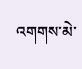འགགས་མེ་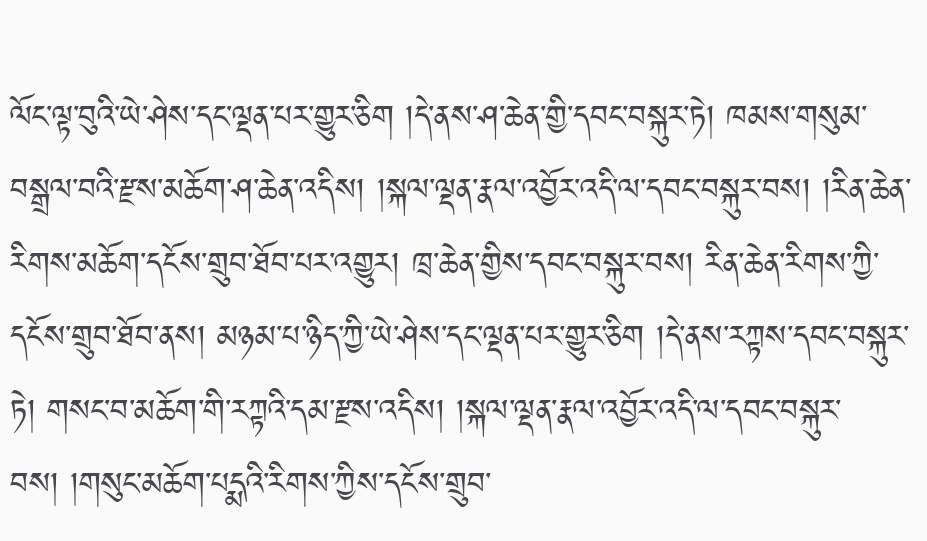ལོང་ལྟ་བུའི་ཡེ་ཤེས་དང་ལྡན་པར་གྱུར་ཅིག །དེ་ནས་ཤ་ཆེན་གྱི་དབང་བསྐུར་ཏེ། ཁམས་གསུམ་བསྒྲལ་བའི་རྫས་མཆོག་ཤ་ཆེན་འདིས། །སྐལ་ལྡན་རྣལ་འབྱོར་འདི་ལ་དབང་བསྐུར་བས། །རིན་ཆེན་རིགས་མཆོག་དངོས་གྲུབ་ཐོབ་པར་འགྱུར། ཁྲ་ཆེན་གྱིས་དབང་བསྐུར་བས། རིན་ཆེན་རིགས་ཀྱི་དངོས་གྲུབ་ཐོབ་ནས། མཉམ་པ་ཉིད་ཀྱི་ཡེ་ཤེས་དང་ལྡན་པར་གྱུར་ཅིག །དེ་ནས་རཀྟས་དབང་བསྐུར་ཏེ། གསང་བ་མཆོག་གི་རཀྟའི་དམ་རྫས་འདིས། །སྐལ་ལྡན་རྣལ་འབྱོར་འདི་ལ་དབང་བསྐུར་བས། །གསུང་མཆོག་པདྨའི་རིགས་ཀྱིས་དངོས་གྲུབ་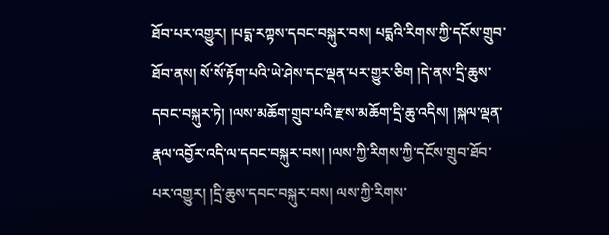ཐོབ་པར་འགྱུར། །པདྨ་རཀྟས་དབང་བསྐུར་བས། པདྨའི་རིགས་ཀྱི་དངོས་གྲུབ་ཐོབ་ནས། སོ་སོ་རྟོག་པའི་ཡེ་ཤེས་དང་ལྡན་པར་གྱུར་ཅིག །དེ་ནས་དྲི་ཆུས་དབང་བསྐུར་ཏེ། །ལས་མཆོག་གྲུབ་པའི་རྫས་མཆོག་དྲི་ཆུ་འདིས། །སྐལ་ལྡན་རྣལ་འབྱོར་འདི་ལ་དབང་བསྐུར་བས། །ལས་ཀྱི་རིགས་ཀྱི་དངོས་གྲུབ་ཐོབ་པར་འགྱུར། །དྲི་ཆུས་དབང་བསྐུར་བས། ལས་ཀྱི་རིགས་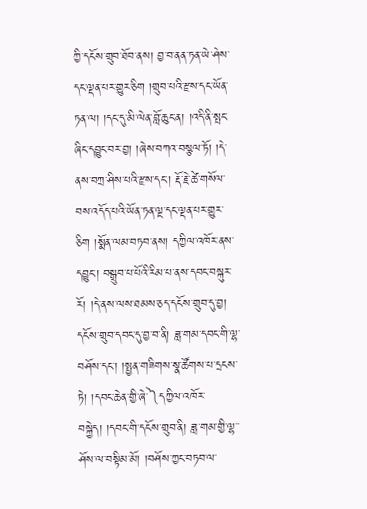ཀྱི་དངོས་གྲུབ་ཐོབ་ནས། བྱ་བ་ནན་ཏན་ཡེ་ཤེས་དང་ལྡན་པར་གྱུར་ཅིག །གྲུབ་པའི་རྫས་དང་ཡོན་ཏན་ལ། །དང་དུ་མི་ལེན་བློ་ཆུང་ན། །འདི་ནི་སྤང་ཞིང་དབྱུང་བར་བྱ། །ཞེས་བཀའ་བསྩལ་ཏོ། །དེ་ནས་བཀྲ་ཤིས་པའི་རྫས་དང་། རྡོ་རྗེ་ཚེ་གསོལ་བས་འདོད་པའི་ཡོན་ཏན་ལྔ་དང་ལྡན་པར་གྱུར་ཅིག །སྨོན་ལམ་བཏབ་ནས། དཀྱིལ་འཁོར་ནས་དབྱུང་། བསྒྲུབ་པ་པོའི་རིམ་པ་ནས་དབང་བསྐུར་རོ། །དེ་ནས་ལས་ཐམས་ཅད་དངོས་གྲུབ་དུ་བྱ། དངོས་གྲུབ་དབང་དུ་བྱ་བ་ནི། ཟླ་གམ་དབང་གི་ལྷ་བཤོས་དང་། །སྤྱན་གཟིགས་སྣ་ཚོགས་པ་དྲངས་ཏེ། །དབང་ཆེན་གྱི་ཞེ་༽དཀྱིལ་འཁོར་བསྐྱེད། །དབང་གི་དངོས་གྲུབ་ནི། ཟླ་གམ་གྱི་ལྷ་་ཤོས་ལ་བསྟིམ་མོ། །བཤོས་ཀྱང་བཏབ་ལ་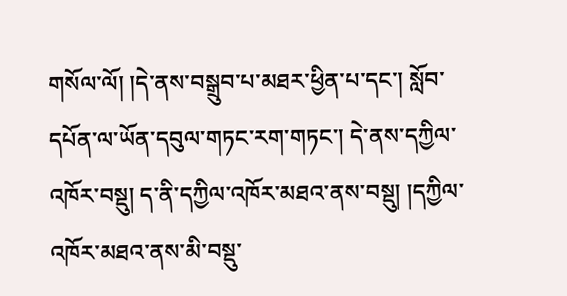གསོལ་ལོ། །དེ་ནས་བསྒྲུབ་པ་མཐར་ཕྱིན་པ་དང་། སློབ་དཔོན་ལ་ཡོན་དབུལ་གཏང་རག་གཏང་། དེ་ནས་དཀྱིལ་འཁོར་བསྡུ། ད་ནི་དཀྱིལ་འཁོར་མཐའ་ནས་བསྡུ། །དཀྱིལ་འཁོར་མཐའ་ནས་མི་བསྡུ་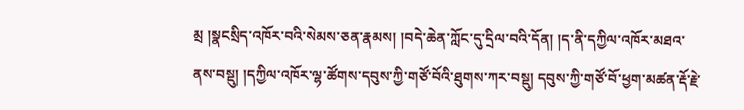མྲ །སྣངསྲིད་འཁོར་བའི་སེམས་ཅན་རྣམས། །བདེ་ཆེན་ཀློང་དུ་དྲིལ་བའི་དོན། །ད་ནི་དཀྱིལ་འཁོར་མཐའ་ནས་བསྡུ། །དཀྱིལ་འཁོར་ལྷ་ཚོགས་དབུས་ཀྱི་གཙོ་བོའི་ཐུགས་ཀར་བསྡུ། དབུས་ཀྱི་གཙོ་བོ་ཕྱག་མཚན་རྡོ་རྗེ་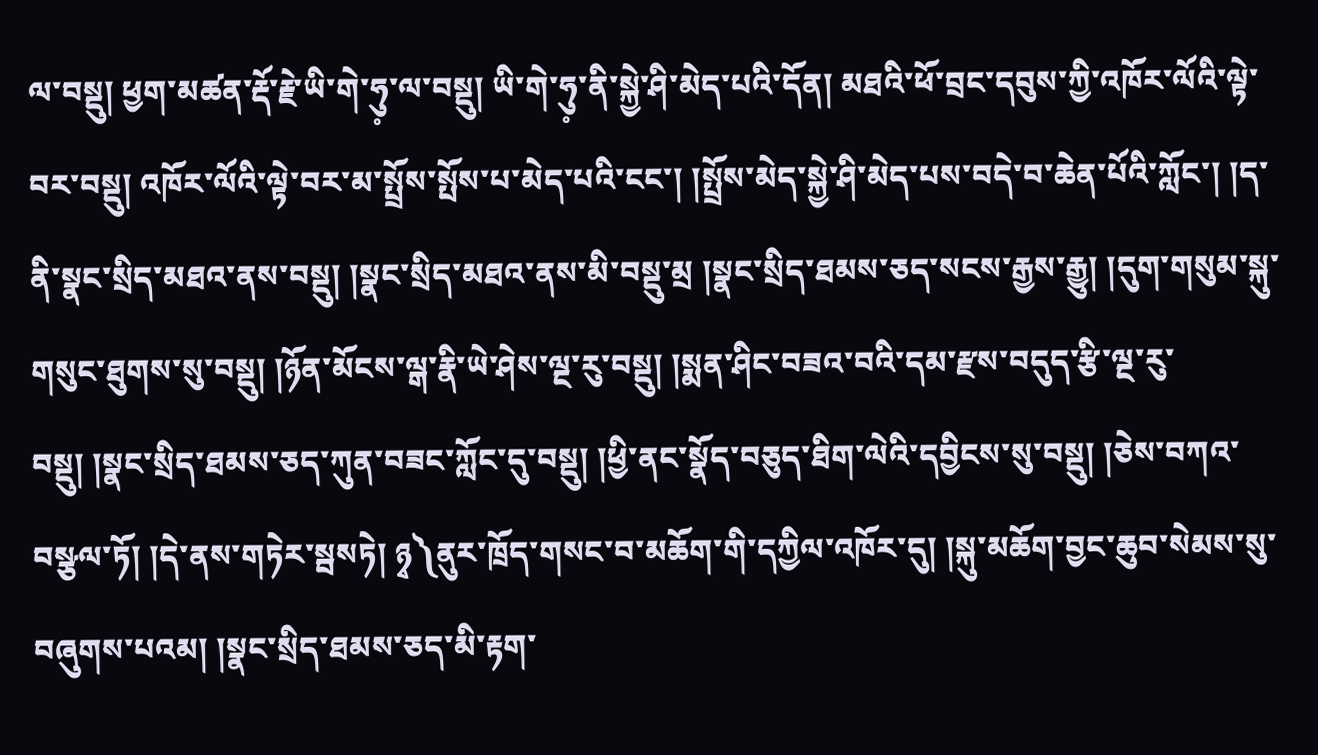ལ་བསྡུ། ཕྱག་མཚན་རྡོ་རྗེ་ཡི་གེ་ཧུ༷་ལ་བསྡུ། ཡི་གེ་ཧུ༷་ནི་སྐྱེ་ཤི་མེད་པའི་དོན། མཐའི་ཕོ་བྲང་དབུས་ཀྱི་འཁོར་ལོའི་ལྟེ་བར་བསྡུ། འཁོར་ལོའི་ལྟེ་བར་མ་སྤྲོས་སྤོས་པ་མེད་པའི་ངང་། །སྤྲོས་མེད་སྐྱེ་ཤི་མེད་པས་བདེ་བ་ཆེན་པོའི་ཀློང་། །ད་ནི་སྣང་སྲིད་མཐའ་ནས་བསྡུ། །སྣང་སྲིད་མཐའ་ནས་མི་བསྡུ་མྲ །སྣང་སྲིད་ཐམས་ཅད་སངས་རྒྱས་རྒྱུ། །དུག་གསུམ་སྐུ་གསུང་ཐུགས་སུ་བསྡུ། །ཉོན་མོངས་ལྒ་རྣི་ཡེ་ཤེས་ལྔ་རུ་བསྡུ། །སྨན་ཤིང་བཟའ་བའི་དམ་རྫས་བདུད་རྩི་ལྔ་རུ་བསྡུ། །སྣང་སྲིད་ཐམས་ཅད་ཀུན་བཟང་ཀློང་དུ་བསྡུ། །ཕྱི་ནང་སྣོད་བཅུད་ཐིག་ལེའི་དབྱིངས་སུ་བསྡུ། །ཅེས་བཀའ་བསྩལ་ཏོ། །དེ་ནས་གཏེར་སྦསཏེ། ཉྭ༽ནུར་ཁྲོད་གསང་བ་མཆོག་གི་དཀྱིལ་འཁོར་དུ། །སྐུ་མཆོག་བྱང་ཆུབ་སེམས་སུ་བཞུགས་པའམ། །སྣང་སྲིད་ཐམས་ཅད་མི་རྟག་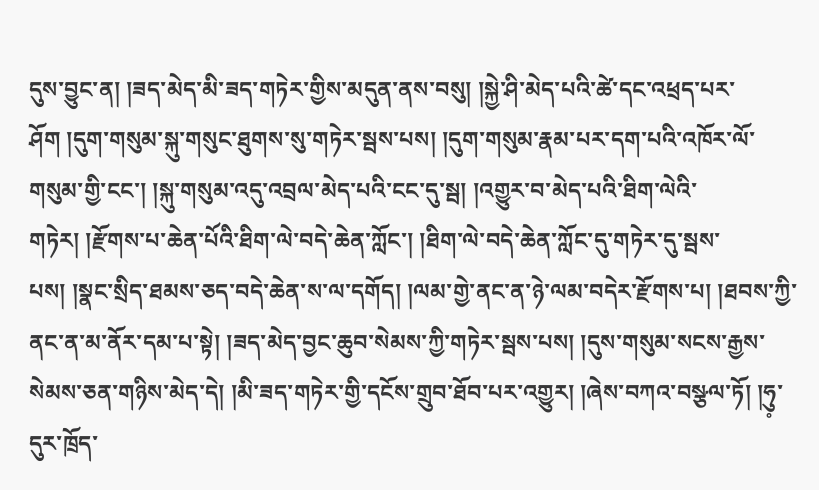དུས་བྱུང་ན། །ཟད་མེད་མི་ཟད་གཏེར་གྱིས་མདུན་ནས་བསུ། །སྐྱེ་ཤི་མེད་པའི་ཚེ་དང་འཕྲད་པར་ཤོག །དུག་གསུམ་སྐུ་གསུང་ཐུགས་སུ་གཏེར་སྦས་པས། །དུག་གསུམ་རྣམ་པར་དག་པའི་འཁོར་ལོ་གསུམ་གྱི་ངང་། །སྐུ་གསུམ་འདུ་འབྲལ་མེད་པའི་ངང་དུ་སྦ། །འགྱུར་བ་མེད་པའི་ཐིག་ལེའི་གཏེར། །རྫོགས་པ་ཆེན་པོའི་ཐིག་ལེ་བདེ་ཆེན་ཀློང་། །ཐིག་ལེ་བདེ་ཆེན་ཀློང་དུ་གཏེར་དུ་སྦས་པས། །སྣང་སྲིད་ཐམས་ཅད་བདེ་ཆེན་ས་ལ་དགོད། །ལམ་གྱེ་ནང་ན་ཉེ་ལམ་བདེར་རྫོགས་པ། །ཐབས་ཀྱི་ནང་ན་མ་ནོར་དམ་པ་སྟེ། །ཟད་མེད་བྱང་ཆུབ་སེམས་ཀྱི་གཏེར་སྦས་པས། །དུས་གསུམ་སངས་རྒྱས་སེམས་ཅན་གཉིས་མེད་དེ། །མི་ཟད་གཏེར་གྱི་དངོས་གྲུབ་ཐོབ་པར་འགྱུར། །ཞེས་བཀའ་བསྩལ་ཏོ། །ཧུ༷་དུར་ཁྲོད་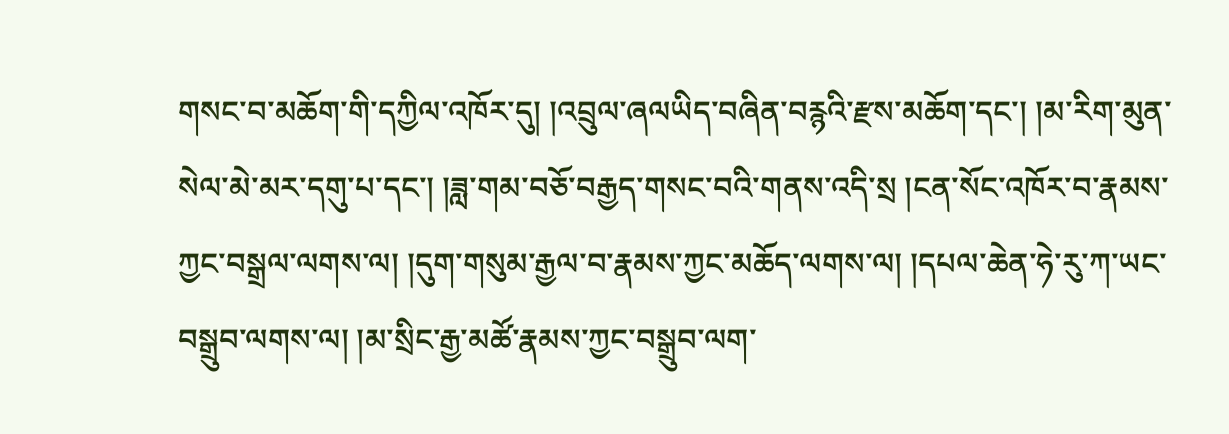གསང་བ་མཆོག་གི་དཀྱིལ་འཁོར་དུ། །འབྲུལ་ཞལཡིད་བཞིན་བརྙའི་རྫས་མཆོག་དང་། །མ་རིག་མུན་སེལ་མེ་མར་དགུ་པ་དང་། །ཟླ་གམ་བཅོ་བརྒྱད་གསང་བའི་གནས་འདི་སྲ །ངན་སོང་འཁོར་བ་རྣམས་ཀྱང་བསྒྲལ་ལགས་ལ། །དུག་གསུམ་རྒྱལ་བ་རྣམས་ཀྱང་མཆོད་ལགས་ལ། །དཔལ་ཆེན་ཧེ་རུ་ཀ་ཡང་བསྒྲུབ་ལགས་ལ། །མ་སྲིང་རྒྱ་མཚོ་རྣམས་ཀྱང་བསྒྲུབ་ལག་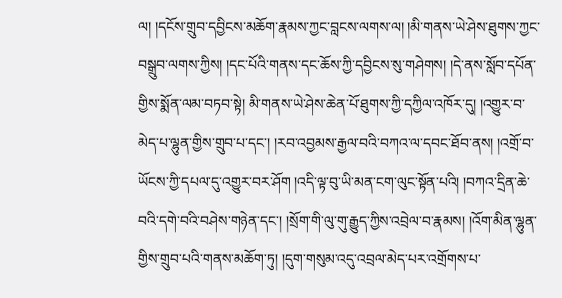ལ། །དངོས་གྲུབ་དབྱིངས་མཆོག་རྣམས་ཀྱང་བླངས་ལགས་ལ། །མི་གནས་ཡེ་ཤེས་ཐུགས་ཀྱང་བསྒྲུབ་ལགས་ཀྱིས། །དང་པོའི་གནས་དང་ཆོས་ཀྱི་དབྱིངས་སུ་གཤེགས། །དེ་ནས་སློབ་དཔོན་གྱིས་སྨོན་ལམ་བཏབ་སྟེ། མི་གནས་ཡེ་ཤེས་ཆེན་པོ་ཐུགས་ཀྱི་དཀྱིལ་འཁོར་དུ། །འགྱུར་བ་མེད་པ་ལྷུན་གྱིས་གྲུབ་པ་དང་། །རབ་འབྱམས་རྒྱལ་བའི་བཀའ་ལ་དབང་ཐོབ་ནས། །འགྲོ་བ་ཡོངས་ཀྱི་དཔལ་དུ་འགྱུར་བར་ཤོག །འདི་ལྟ་བུ་ཡི་མན་ངག་ལུང་སྟོན་པའི། །བཀའ་དྲིན་ཆེ་བའི་དགེ་བའི་བཤེས་གཉེན་དང་། །སྲོག་གི་ལུ་གུ་རྒྱུད་ཀྱིས་འབྲེལ་བ་རྣམས། །འོག་མིན་ལྷུན་གྱིས་གྲུབ་པའི་གནས་མཆོག་ཏུ། །དུག་གསུམ་འདུ་འབྲལ་མེད་པར་འགྲོགས་པ་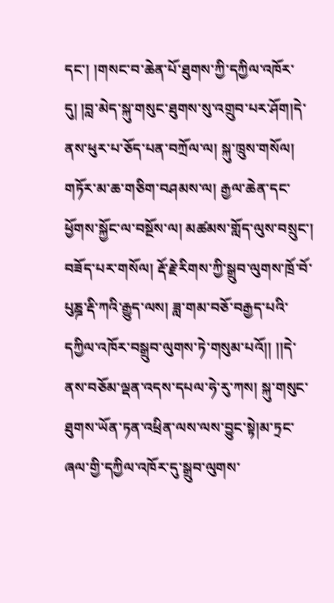དང་། །གསང་བ་ཆེན་པོ་ཐུགས་ཀྱི་དཀྱིལ་འཁོར་དུ། །བླ་མེད་སྐུ་གསུང་ཐུགས་སུ་འགྲུབ་པར་ཤོག།དེ་ནས་ཕུར་པ་ཅོད་པན་བཀྲོལ་ལ། སྐུ་ཁྲུས་གསོལ། གཏོར་མ་ཆ་གཅིག་བཤམས་ལ། རྒྱལ་ཆེན་དང་ཕྱོགས་སྐྱོང་ལ་བསྔོས་ལ། མཚམས་གློད་ལུས་བསྲུང་། བཟོད་པར་གསོལ། རྡོ་རྗེ་རིགས་ཀྱི་སྒྲུབ་ལུགས་ཁྲོ་བོ་པུཎྜ་རྡི་ཀའི་རྒྱུད་ལས། ཟླ་གམ་བཅོ་བརྒྱད་པའི་དཀྱིལ་འཁོར་བསྒྲུབ་ལུགས་ཏེ་གསུམ་པའོ།། །།དེ་ནས་བཅོམ་ལྡན་འདས་དཔལ་ཧེ་རུ་ཀས། སྐུ་གསུང་ཐུགས་ཡོན་ཏན་འཕྲིན་ལས་ལས་བྱུང་སྟེ།མ་ཏྲང་ཞལ་གྱི་དཀྱིལ་འཁོར་དུ་སྒྲུབ་ལུགས་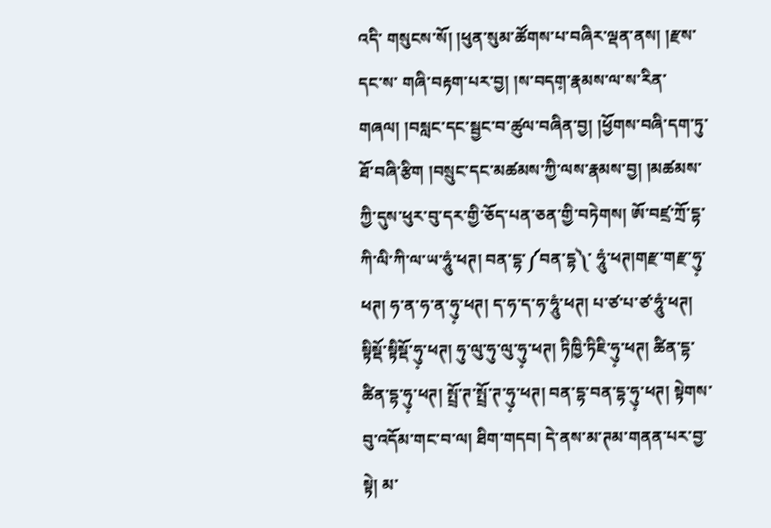འདི་ གསུངས་སོ། །ཕུན་སུམ་ཚོགས་པ་བཞིར་ལྡན་ནས། །རྫས་དང་ས་ གཞི་བརྟག་པར་བྱ། །ས་བདག༷་རྣམས་ལ་ས་རིན་ གཞལ། །བསླང་དང་སྦྱང་བ་ཚུལ་བཞིན་བྱ། །ཕྱོགས་བཞི་དག་ཏུ་ཐོ་བཞི་རྩིག །བསྲུང་དང་མཚམས་ཀྱི་ལས་རྣམས་བྱ། །མཚམས་ཀྱི་དུས་ཕུར་བུ་དར་གྱི་ཅོད་པན་ཅན་གྱི་བཏེགས། ཨོ་བཛྲ་ཀྲོ་དྷ་ཀི་ལི་ཀི་ལ་ཡ་ཧཱུཾ་ཕཊ། བན་དྷ་༼བན་དྷ༽་ ཧཱུཾ་ཕཊ།གརྫ་གརྫ་ཧུ༷་ཕཊ། ཧ་ན་ཧ་ན་ཧུ༷་ཕཊ། ད་ཧ་ད་ཧ་ཧཱུཾ་ཕཊ། པ་ཙ་པ་ཙ་ཧཱུཾ་ཕཊ། སྟིསྡོ་སྟིསྡོ་ཧུ༷་ཕཊ། ཧུ་ལུ་ཧུ་ལུ་ཧུ༷་ཕཊ། ཏིཁྱི་ཏིཇི་ཧུ༷་ཕཊ། ཚིན་དྷ་ཚིན་དྷ་ཧུ༷་ཕཊ། སྤྲོ་ཊ་སྤྲོ་ཊ་ཧུ༷་ཕཊ། བན་དྷ་བན་དྷ་ཧུ༷་ཕཊ། སྟེགས་བུ་འདོམ་གང་བ་ལ། ཐིག་གདབ། དེ་ནས་མ་ཊམ་གནན་པར་བྱ་སྟེ། མ་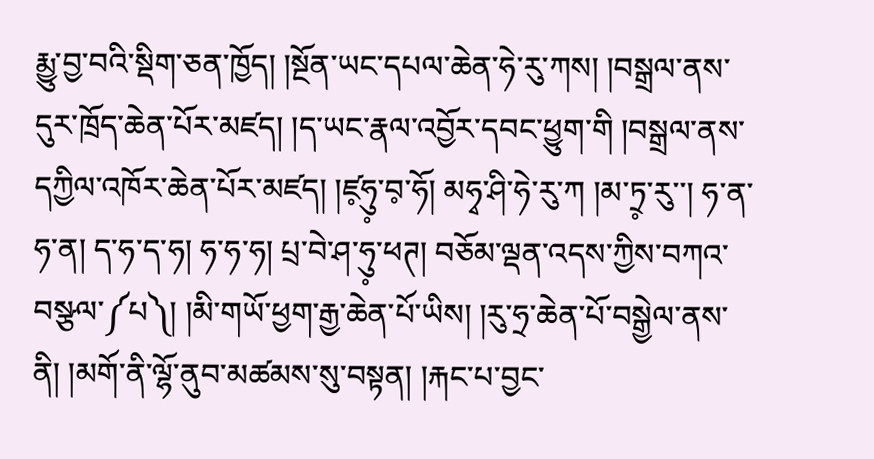རྨྱུ་བྱ་བའི་སྡིག་ཅན་ཁྱོད། །སྔོན་ཡང་དཔལ་ཆེན་ཧེ་རུ་ཀས། །བསྒྲལ་ནས་དུར་ཁྲོད་ཆེན་པོར་མཛད། །ད་ཡང་རྣལ་འབྱོར་དབང་ཕྱུག་གི །བསྒྲལ་ནས་དཀྱིལ་འཁོར་ཆེན་པོར་མཛད། །ཛ༷ཧུ༷་བ༷་ཧོ། མཧྭ་ཤི་ཧེ་རུ་ཀ །མ་ཏྲ༷་རུ་་། ཧ་ན་ཧ་ན། ད་ཧ་ད་ཧ། ཧ་ཧ་ཧ། པྲ་བེ་ཤ་ཧུ༷་ཕཊ། བཅོམ་ལྡན་འདས་ཀྱིས་བཀའ་བསྩལ་༼པ༽། །མི་གཡོ་ཕྱག་རྒྱ་ཆེན་པོ་ཡིས། །རུ་ཧྲ་ཆེན་པོ་བསྒྱེལ་ནས་ནི། །མགོ་ནི་ལྷོ་ནུབ་མཚམས་སུ་བསྟན། །རྐང་པ་བྱང་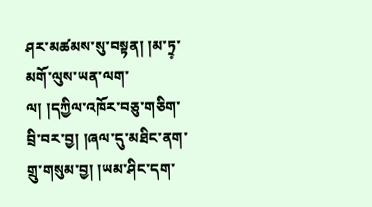ཤར་མཚམས་སུ་བསྟན། །མ་ཏྲ༷་མགོ་ལུས་ཡན་ལག་ལ། །དཀྱིལ་འཁོར་བཅུ་གཅིག་བྲི་བར་བྱ། །ཞལ་དུ་མཐིང་ནག་གྲུ་གསུམ་བྱ། །ཡམ་ཤིང་དག་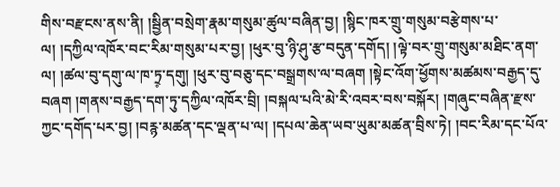གིས་བརྫངས་ནས་ནི། །སྦྱིན་བསྲེག་རྣམ་གསུམ་ཚུལ་བཞིན་བྱ། །སྙིང་ཁར་གྲུ་གསུམ་བརྩེགས་པ་ལ། །དཀྱིལ་འཁོར་བང་རིམ་གསུམ་པར་བྱ། །ཕུར་བུ་ཉི་ཤུ་རྩ་བདུན་དགོད། །ལྟེ་བར་གྲུ་གསུམ་མཐིང་ནག་ལ། །ཚལ་བུ་དགུ་ལ་ཁ་ཏྲ༷་དགུ། །ཕུར་བུ་བཅུ་དང་བསྒྲགས་ལ་བཞག །སྟེང་འོག་ཕྱོགས་མཚམས་བརྒྱད་དུ་བཞག །གནས་བརྒྱད་དག་ཏུ་དཀྱིལ་འཁོར་བྲི། །བསྐལ་པའི་མེ་རི་འབར་བས་བསྐོར། །གཞུང་བཞིན་རྫས་ཀྱང་དགོད་པར་བྱ། །བརྙ་མཚན་དང་ལྡན་པ་ལ། །དཔལ་ཆེན་ཡབ་ཡུམ་མཚན་བྲིས་ཏེ། །བང་རིམ་དང་པོའ་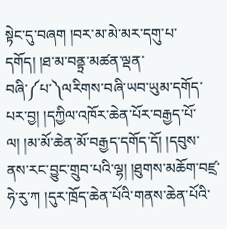སྟེང་དུ་བཞག །བར་མ་མེ་མར་དགུ་པ་དགོད། །ཐ་མ་བནྟྲ་མཚན་ལྡན་བཞི་༼པ་༽ལརིགས་བཞི་ཡབ་ཡུམ་དགོད་པར་བྱ། །དཀྱིལ་འཁོར་ཆེན་པོར་བརྒྱད་པོ་ལ། །མ་མོ་ཆེན་མོ་བརྒྱད་དགོད་དོ། །དབུས་ནས་རང་བྱུང་གྲུབ་པའི་ལྷ། །ཐུགས་མཆོག་བཛྲ་ཧེ་རུ་ཀ །དུར་ཁྲོད་ཆེན་པོའི་གནས་ཆེན་པོའི་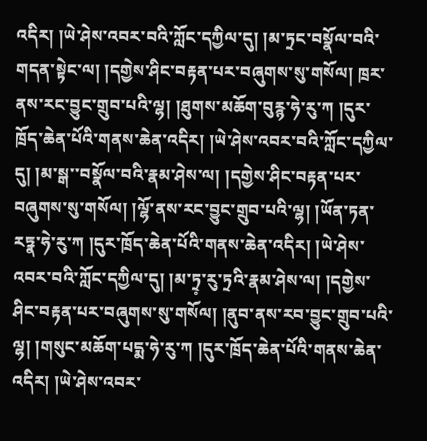འདིར། །ཡེ་ཤེས་འབར་བའི་ཀློང་དཀྱིལ་དུ། །མ་ཏྲང་བསྣོལ་བའི་གདན་སྟེང་ལ། །དགྱེས་ཤིང་བརྟན་པར་བཞུགས་སུ་གསོལ། ཁྲར་ནས་རང་བྱུང་གྲུབ་པའི་ལྷ། །ཐུགས་མཆོག་བུརྙ་ཧེ་རུ་ཀ །དུར་ཁྲོད་ཆེན་པོའི་གནས་ཆེན་འདིར། །ཡེ་ཤེས་འབར་བའི་ཀློང་དཀྱིལ་དུ། །མ་སྒ་་བསྣོལ་བའི་རྣམ་ཤེས་ལ། །དགྱེས་ཤིང་བརྟན་པར་བཞུགས་སུ་གསོལ། །ལྷོ་ནས་རང་བྱུང་གྲུབ་པའི་ལྷ། །ཡོན་ཏན་རཏྣ་ཧེ་རུ་ཀ །དུར་ཁྲོད་ཆེན་པོའི་གནས་ཆེན་འདིར། །ཡེ་ཤེས་འབར་བའི་ཀློང་དཀྱིལ་དུ། །མ་ཏྲ༷་རུ་ཏྲའི་རྣམ་ཤེས་ལ། །དགྱེས་ཤིང་བརྟན་པར་བཞུགས་སུ་གསོལ། །ནུབ་ནས་རབ་བྱུང་གྲུབ་པའི་ལྷ། །གསུང་མཆོག་པདྨ་ཧེ་རུ་ཀ །དུར་ཁྲོད་ཆེན་པོའི་གནས་ཆེན་འདིར། །ཡེ་ཤེས་འབར་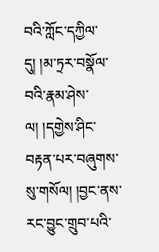བའི་ཀློང་དཀྱིལ་དུ། །མ་ཏྲར་བསྣོལ་བའི་རྣམ་ཤེས་ལ། །དགྱེས་ཤིང་བརྟན་པར་བཞུགས་སུ་གསོལ། །བྱང་ནས་རང་བྱུང་གྲུབ་པའི་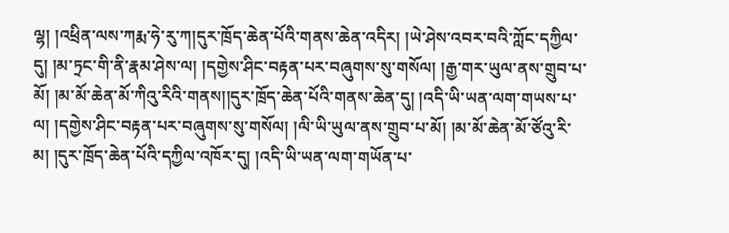ལྷ། །འཕྲིན་ལས་ཀརྨ་ཧེ་རུ་ཀ།དུར་ཁྲོད་ཆེན་པོའི་གནས་ཆེན་འདིར། །ཡེ་ཤེས་འབར་བའི་ཀློང་དཀྱིལ་དུ། །མ་ཏྲང་གི་ནི་རྣམ་ཤེས་ལ། །དགྱེས་ཤིང་བརྟན་པར་བཞུགས་སུ་གསོལ། །རྒྱ་གར་ཡུལ་ནས་གྲུབ་པ་མོ། །མ་མོ་ཆེན་མོ་ཀིའུ་རིའི་གནས།།དུར་ཁྲོད་ཆེན་པོའི་གནས་ཆེན་དུ། །འདི་ཡི་ཡན་ལག་གཡས་པ་ ལ། །དགྱེས་ཤིང་བརྟན་པར་བཞུགས་སུ་གསོལ། །ལི་ཡི་ཡུལ་ནས་གྲུབ་པ་མོ། །མ་མོ་ཆེན་མོ་ཙོའུ་རི་མ། །དུར་ཁྲོད་ཆེན་པོའི་དཀྱིལ་འཁོར་དུ། །འདི་ཡི་ཡན་ལག་གཡོན་པ་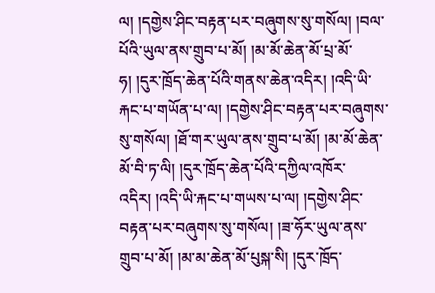ལ། །དགྱེས་ཤིང་བརྟན་པར་བཞུགས་སུ་གསོལ། །བལ་པོའི་ཡུལ་ནས་གྲུབ་པ་མོ། །མ་མོ་ཆེན་མོ་པྲ་མོ་ཧ། །དུར་ཁྲོད་ཆེན་པོའི་གནས་ཆེན་འདིར། །འདི་ཡི་རྐང་པ་གཡོན་པ་ལ། །དགྱེས་ཤིང་བརྟན་པར་བཞུགས་སུ་གསོལ། །ཐོ་གར་ཡུལ་ནས་གྲུབ་པ་མོ། །མ་མོ་ཆེན་མོ་བི་ཏ་ལི། །དུར་ཁྲོད་ཆེན་པོའི་དཀྱིལ་འཁོར་འདིར། །འདི་ཡི་རྐང་པ་གཡས་པ་ལ། །དགྱེས་ཤིང་བརྟན་པར་བཞུགས་སུ་གསོལ། །ཟ་ཧོར་ཡུལ་ནས་གྲུབ་པ་མོ། །མ་མ་ཆེན་མོ་པུསྐ་སི། །དུར་ཁྲོད་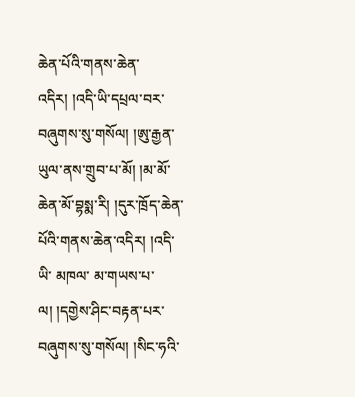ཆེན་པོའི་གནས་ཆེན་འདིར། །འདི་ཡི་དཔྲལ་བར་བཞུགས་སུ་གསོལ། །ཨུ་རྒྱན་ཡུལ་ནས་གྲུབ་པ་མོ། །མ་མོ་ཆེན་མོ་བྷསྨ་རི། །དུར་ཁྲོད་ཆེན་པོའི་གནས་ཆེན་འདིར། །འདི་ཡི་ མཁལ་ མ་གཡས་པ་ལ། །དགྱེས་ཤིང་བརྟན་པར་བཞུགས་སུ་གསོལ། །སིང་ཧའི་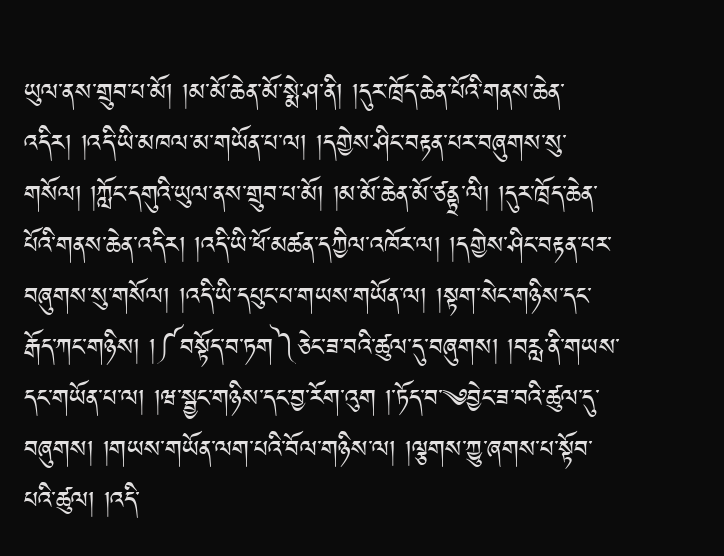ཡུལ་ནས་གྲུབ་པ་མོ། །མ་མོ་ཆེན་མོ་སྨེ་ཤ་ནི། །དུར་ཁྲོད་ཆེན་པོའི་གནས་ཆེན་འདིར། །འདི་ཡི་མཁལ་མ་གཡོན་པ་ལ། །དགྱེས་ཤིང་བརྟན་པར་བཞུགས་སུ་གསོལ། །ཀློང་དགུའི་ཡུལ་ནས་གྲུབ་པ་མོ། །མ་མོ་ཆེན་མོ་ཙནྟྲ་ལི། །དུར་ཁྲོད་ཆེན་པོའི་གནས་ཆེན་འདིར། །འདི་ཡི་ཕོ་མཚན་དཀྱིལ་འཁོར་ལ། །དགྱེས་ཤིང་བརྟན་པར་བཞུགས་སུ་གསོལ། །འདི་ཡི་དཔུང་པ་གཡས་གཡོན་ལ། །སྟག་སེང་གཉིས་དང་རྒོད་ཀང་གཉིས། །༼བསྟོད་བ་ཏག༽ཅེང་ཟ་བའི་ཚུལ་དུ་བཞུགས། །བརླ་ནི་གཡས་དང་གཡོན་པ་ལ། །ཝ་སྦྱང་གཉིས་དང་བྱ་རོག་འུག །་ཏོད་བ་༄བྱེང་ཟ་བའི་ཚུལ་དུ་བཞུགས། །གཡས་གཡོན་ལག་པའི་བོལ་གཉིས་ལ། །ལྕགས་ཀྱུ་ཞགས་པ་སྟོབ་པའི་ཚུལ། །འདི་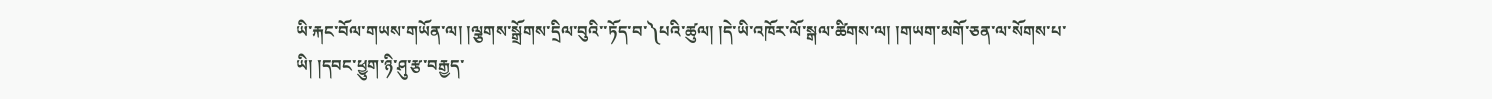ཡི་རྐང་བོལ་གཡས་གཡོན་ལ། །ལྕགས་སྒྲོགས་དྲིལ་བུའི་་ཏོད་བ་༽པའི་ཚུལ། །དེ་ཡི་འཁོར་ལོ་སྒལ་ཚིགས་ལ། །གཡག་མགོ་ཅན་ལ་སོགས་པ་ཡི། །དབང་ཕྱུག་ཉི་ཤུ་རྩ་བརྒྱད་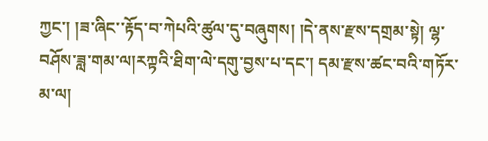ཀྱང་། །ཟ་ཞིང་་རྟོད་བ་ཀེཔའི་ཚུལ་དུ་བཞུགས། །དེ་ནས་རྫས་དགྲམ་སྟེ། ལྷ་བཤོས་ཟླ་གམ་ལ།རཀྟའི་ཐིག་ལེ་དགུ་བྱས་པ་དང་། དམ་རྫས་ཚང་བའི་གཏོར་མ་ལ།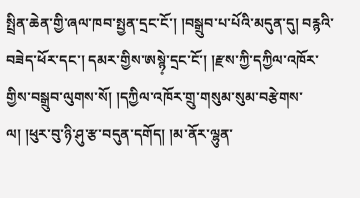སྤྲིན་ཆེན་གྱི་ཞལ་ཁབ་སྤྱན་དྲང་ངོ་། །བསྒྲུབ་པ་པོའི་མདུན་དུ། བརྙའི་བཟེད་ཕོར་དང་། དམར་གྱིས་ཨསྙེ༷་དྲང་ངོ་། །རྫས་ཀྱི་དཀྱིལ་འཁོར་གྱིས་བསྒྲུབ་ལུགས་སོ། །དཀྱིལ་འཁོར་གྲུ་གསུམ་སུམ་བརྩེགས་ལ། །ཕུར་བུ་ཉི་ཤུ་རྩ་བདུན་དགོད། །མ་ནོར་ལྷུན་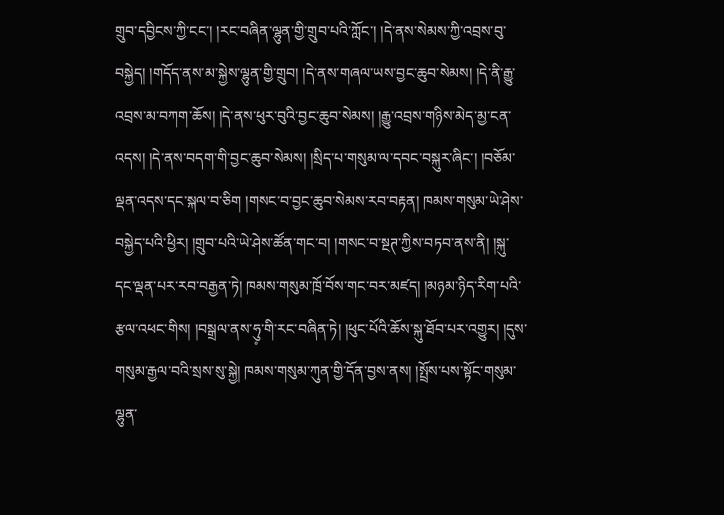གྲུབ་དབྱིངས་ཀྱི་ངང་། །རང་བཞིན་ལྷུན་གྱི་གྲུབ་པའི་ཀློང་། །དེ་ནས་སེམས་ཀྱི་འབྲས་བུ་བསྐྱེད། །གདོད་ནས་མ་སྐྱེས་ལྷུན་གྱི་གྲུབ། །དེ་ནས་གཞལ་ཡས་བྱང་ཆུབ་སེམས། །དེ་ནི་རྒྱུ་འབྲས་མ་བཀག་ཆོས། །དེ་ནས་ཕུར་བུའི་བྱང་ཆུབ་སེམས། །རྒྱུ་འབྲས་གཉིས་མེད་མྱ་ངན་འདས། །དེ་ནས་བདག་གི་བྱང་ཆུབ་སེམས། །སྲིད་པ་གསུམ་ལ་དབང་བསྐུར་ཞིང་། །བཅོམ་ལྡན་འདས་དང་སྐལ་བ་ཅིག །གསང་བ་བྱང་ཆུབ་སེམས་རབ་བརྟན། ཁམས་གསུམ་ཡེ་ཤེས་བསྐྱེད་པའི་ཕྱིར། །གྲུབ་པའི་ཡེ་ཤེས་ཚོན་གང་བ། །གསང་བ་སྔཊ་ཀྱིས་བཏབ་ནས་ནི། །སྐུ་དང་ལྡན་པར་རབ་བརྒྱན་ཏེ། ཁམས་གསུམ་ཁྲོ་བོས་གང་བར་མཛད། །མཉམ་ཉིད་རིག་པའི་རྩལ་འཕང་གིས། །བསྒྲལ་ནས་ཧུ༷་གི་རང་བཞིན་ཏེ། །ཕུང་པོའི་ཆོས་སྐུ་ཐོབ་པར་འགྱུར། །དུས་གསུམ་རྒྱལ་བའི་སྲས་སུ་སྐྱེ། ཁམས་གསུམ་ཀུན་གྱི་དོན་བྱས་ནས། །སྤྲོས་པས་སྟོང་གསུམ་ལྷུན་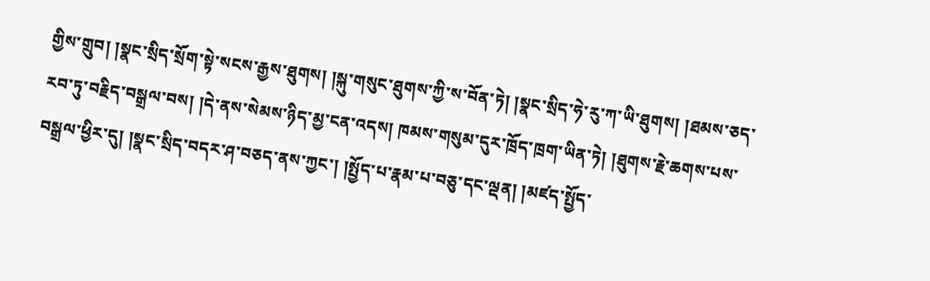གྱིས་གྲུབ། །སྣང་སྲིད་སྲོག་སྟེ་སངས་རྒྱས་ཐུགས། །སྐུ་གསུང་ཐུགས་ཀྱི་ས་བོན་ཏེ། །སྣང་སྲིད་ཧེ་རུ་ཀ་ཡི་ཐུགས། །ཐམས་ཅད་རབ་ཏུ་བརྗིད་བསྒྲལ་བས། །དེ་ནས་སེམས་ཉིད་མྱ་ངན་འདས། ཁམས་གསུམ་དུར་ཁྲོད་ཁྲག་ཡིན་ཏེ། །ཐུགས་རྗེ་ཆགས་པས་བསྒྲལ་ཕྱིར་དུ། །སྣང་སྲིད་བདར་ཤ་བཅད་ནས་ཀྱང་། །སྤྱོད་པ་རྣམ་པ་བཅུ་དང་ལྡན། །མཛད་སྤྱོད་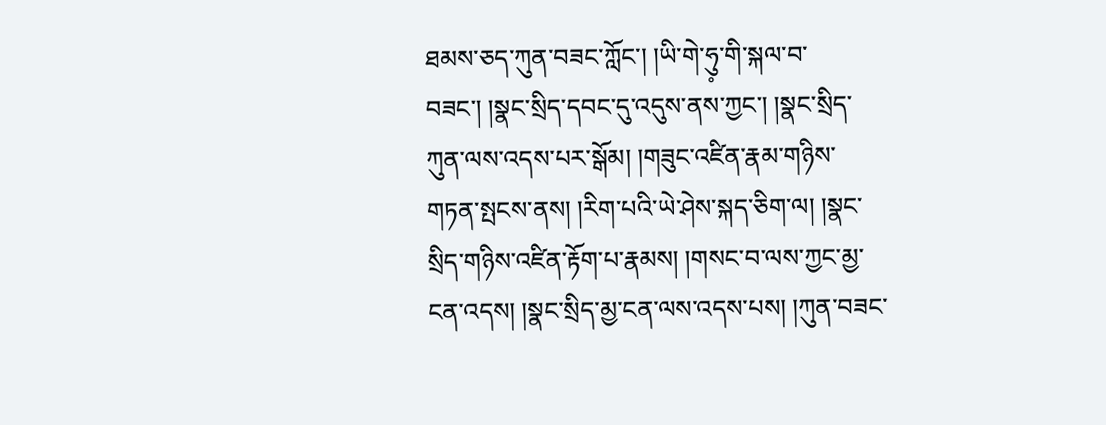ཐམས་ཅད་ཀུན་བཟང་ཀློང་། །ཡི་གེ་ཧུ༷་གི་སྐལ་བ་བཟང་། །སྣང་སྲིད་དབང་དུ་འདུས་ནས་ཀྱང་། །སྣང་སྲིད་ཀུན་ལས་འདས་པར་སྒོམ། །གཟུང་འཛིན་རྣམ་གཉིས་གཏན་སྤངས་ནས། །རིག་པའི་ཡེ་ཤེས་སྐད་ཅིག་ལ། །སྣང་སྲིད་གཉིས་འཛིན་རྟོག་པ་རྣམས། །གསང་བ་ལས་ཀྱང་མྱ་ངན་འདས། །སྣང་སྲིད་མྱ་ངན་ལས་འདས་པས། །ཀུན་བཟང་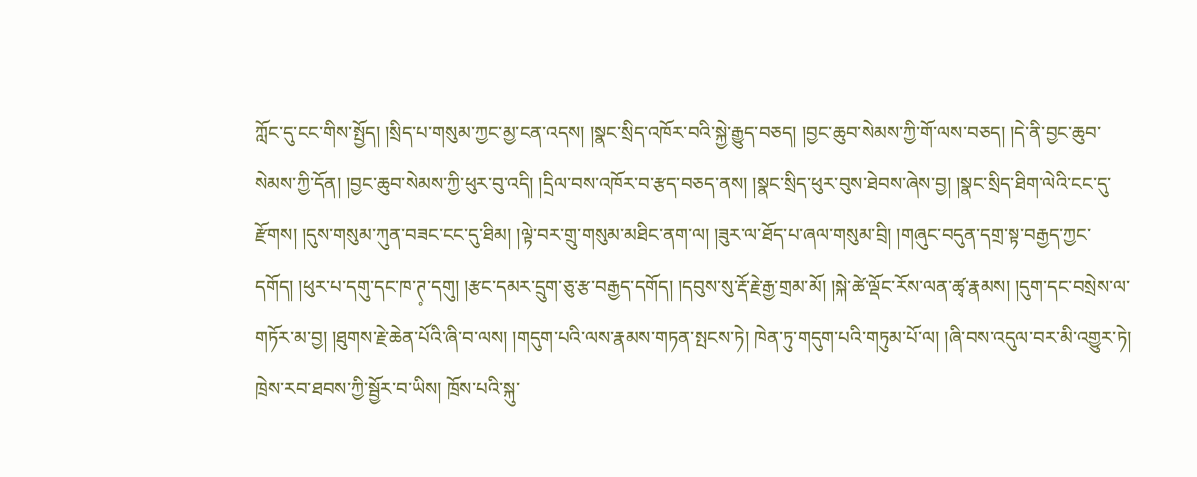ཀློང་དུ་ངང་གིས་སྤྱོད། །སྲིད་པ་གསུམ་ཀྱང་མྱ་ངན་འདས། །སྣང་སྲིད་འཁོར་བའི་སྐྱེ་རྒྱུད་བཅད། །བྱང་ཆུབ་སེམས་ཀྱི་གོ་ལས་བཅད། །དེ་ནི་བྱང་ཆུབ་སེམས་ཀྱི་དོན། །བྱང་ཆུབ་སེམས་ཀྱི་ཕུར་བུ་འདི། །དྲིལ་བས་འཁོར་བ་རྩད་བཅད་ནས། །སྣང་སྲིད་ཕུར་བུས་ཐེབས་ཞེས་བྱ། །སྣང་སྲིད་ཐིག་ལེའི་ངང་དུ་རྫོགས། །དུས་གསུམ་ཀུན་བཟང་ངང་དུ་ཐིམ། །ལྟེ་བར་གྲུ་གསུམ་མཐིང་ནག་ལ། །ཟུར་ལ་ཐོད་པ་ཞལ་གསུམ་བྲི། །གཞུང་བདུན་དགྲ་སྟ་བརྒྱད་ཀྱང་དགོད། །ཕུར་པ་དགུ་དང་ཁ་ཊ༷་དགུ། །རྩང་དམར་དྲུག་ཅུ་རྩ་བརྒྱད་དགོད། །དབུས་སུ་རྡོ་རྗེ་རྒྱ་གྲམ་མོ། །སྐེ་ཚེ་ལྡོང་རོས་ལན་ཚྭ་རྣམས། །དུག་དང་བསྲེས་ལ་གཏོར་མ་བྱ། །ཐུགས་རྗེ་ཆེན་པོའི་ཞི་བ་ལས། །གདུག་པའི་ལས་རྣམས་གཏན་སྤངས་ཏེ། ཁེན་ཏུ་གདུག་པའི་གཏུམ་པོ་ལ། །ཞི་བས་འདུལ་བར་མི་འགྱུར་ཏེ། ཁྲེས་རབ་ཐབས་ཀྱི་སྦྱོར་བ་ཡིས། ཁྲོས་པའི་སྐུ་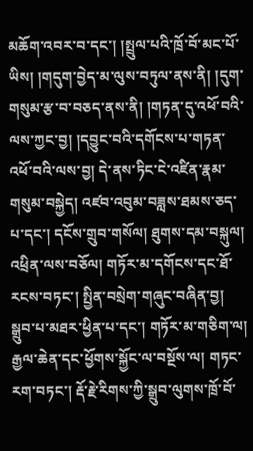མཆོག་འབར་བ་དང་། །སྤྲུལ་པའི་ཁྲོ་བོ་མང་པོ་ཡིས། །གདུག་བྱེད་མ་ལུས་བཏུལ་ནས་ནི། །དུག་གསུམ་རྩ་བ་བཅད་ནས་ནི། །གཏན་དུ་འཕོ་བའི་ལས་ཀྱང་བྱ། །དབྱུང་བའི་དགོངས་པ་གཏན་འཕོ་བའི་ལས་བྱ། དེ་ནས་ཏིང་ངེ་འཛིན་རྣམ་གསུམ་བསྐྱེད། འཛབ་འབུམ་བཟླས་ཐམས་ཅད་པ་དང་། དངོས་གྲུབ་གསོལ། ཐུགས་དམ་བསྐུལ། འཕྲིན་ལས་བཅོལ། གཏོར་མ་དགོངས་དང་ཐོ་རངས་བཏང་། སྤྱིན་བསྲེག་གཞུང་བཞིན་བྱ། སྒྲུབ་པ་མཐར་ཕྱིན་པ་དང་། གཏོར་མ་གཅིག་ལ། རྒྱལ་ཆེན་དང་ཕྱོགས་སྐྱོང་ལ་བསྔོས་ལ། གཏང་རག་བཏང་། རྡོ་རྗེ་རིགས་ཀྱི་སྒྲུབ་ལུགས་ཁྲོ་བོ་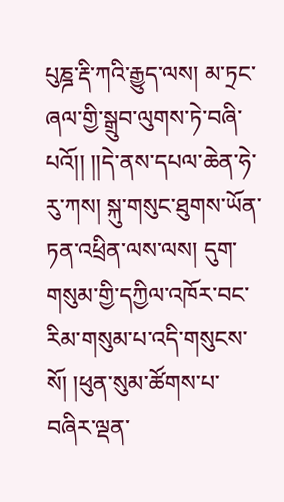པུཎྜ་རྡི་ཀའི་རྒྱུད་ལས། མ་ཏྲང་ཞལ་གྱི་སྒྲུབ་ལུགས་ཏེ་བཞི་པའོ།། །།དེ་ནས་དཔལ་ཆེན་ཧེ་རུ་ཀས། སྐུ་གསུང་ཐུགས་ཡོན་ཏན་འཕྲིན་ལས་ལས། དུག་གསུམ་གྱི་དཀྱིལ་འཁོར་བང་རིམ་གསུམ་པ་འདི་གསུངས་སོ། །ཕུན་སུམ་ཚོགས་པ་བཞིར་ལྡན་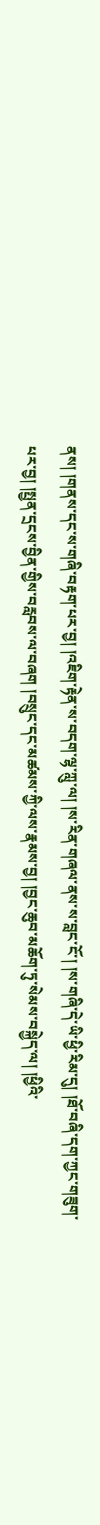ནས། །གནས་དང་ས་གཞི་བརྟག་པར་བྱ། །འཇིག་རྟེན་ས་བདག་ལྷ་ཀླུ་ལ། །ས་རིན་གཞལ་ནས་ས་བླང་ངོ་། །ས་གཞི་དེ་ཡི་ཕྱི་རིམ་དུ། །ཐོ་བཞི་དག་ཀྱང་གཟུག་པར་བྱ། །སྤྱན་དྲངས་བྱིན་གྱིས་བརླབས་ལ་བཞག །བསྲུང་དང་མཚམས་ཀྱི་ལས་རྣམས་བྱ། །བྱང་ཆུབ་མཆོག་ཏུ་སེམས་བསྐྱེད་ལ། །ཕྱིའི་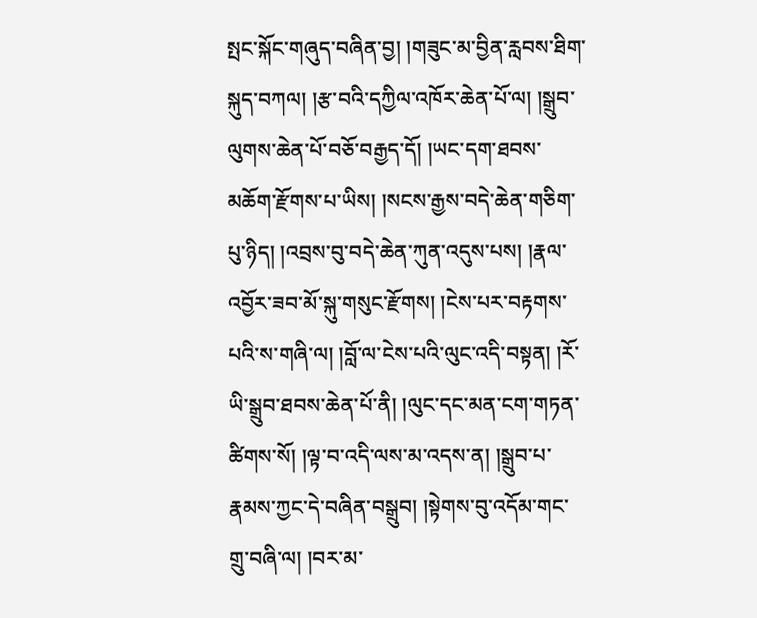སྤང་སྐོང་གཞུད་བཞིན་བྱ། །གཟུང་མ་བྱིན་རླབས་ཐིག་སྐུད་བཀལ། །རྩ་བའི་དཀྱིལ་འཁོར་ཆེན་པོ་ལ། །སྒྲུབ་ལུགས་ཆེན་པོ་བཅོ་བརྒྱད་དོ། །ཡང་དག་ཐབས་མཆོག་རྫོགས་པ་ཡིས། །སངས་རྒྱས་བདེ་ཆེན་གཅིག་པུ་ཉིད། །འབྲས་བུ་བདེ་ཆེན་ཀུན་འདུས་པས། །རྣལ་འབྱོར་ཟབ་མོ་སྐུ་གསུང་རྫོགས། །ངེས་པར་བརྟགས་པའི་ས་གཞི་ལ། །བློ་ལ་ངེས་པའི་ལུང་འདི་བསྟན། །རོ་ཡི་སྒྲུབ་ཐབས་ཆེན་པོ་ནི། །ལུང་དང་མན་ངག་གཏན་ཚིགས་སོ། །ལྟ་བ་འདི་ལས་མ་འདས་ན། །སྒྲུབ་པ་རྣམས་ཀྱང་དེ་བཞིན་བསྒྲུབ། །སྟེགས་བུ་འདོམ་གང་གྲུ་བཞི་ལ། །བར་མ་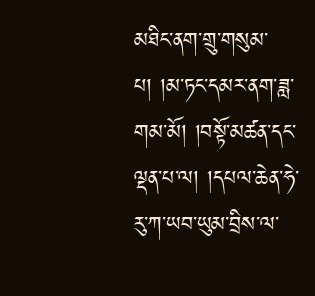མཐིང་ནག་གྲུ་གསུམ་པ། །མ་ཏང་དམར་ནག་ཟླ་གམ་མོ། །བསྟོ་མཚན་དང་ལྡན་པ་ལ། །དཔལ་ཆེན་ཧེ་རུ་ཀ་ཡབ་ཡུམ་བྲིས་ལ་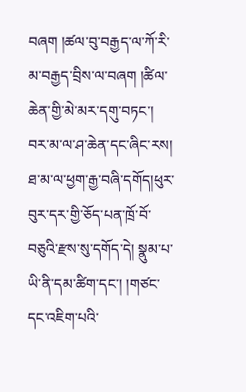བཞག །ཚལ་བུ་བརྒྱད་ལ་ཀོ་རི་མ་བརྒྱད་བྲིས་ལ་བཞག །ཚིལ་ཆེན་གྱི་མེ་མར་དགུ་བཏང་། བར་མ་ལ་ཤ་ཆེན་དང་ཞིང་རས། ཐ་མ་ལ་ཕྱག་རྒྱ་བཞི་དགོད།ཕུར་བུར་དར་གྱི་ཅོད་པན་ཁྲོ་བོ་བཅུའི་རྫས་སུ་དགོད་དེ། སྣུམ་པ་ཡི་ནི་དམ་ཚིག་དང་། །གཙང་དང་འཇིག་པའི་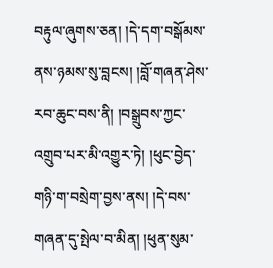བརྟུལ་ཞུགས་ཅན། །དེ་དག་བསྒོམས་ནས་ཉམས་སུ་བླངས། །བློ་གཞན་ཤེས་རབ་ཆུང་བས་ནི། །བསྒྲུབས་ཀྱང་འགྲུབ་པར་མི་འགྱུར་ཏེ། །ཕུང་བྱེད་གཉི་ག་བསྲེག་བྱས་ནས། །དེ་བས་གཞན་དུ་སྤེལ་བ་མིན། །ཕུན་སུམ་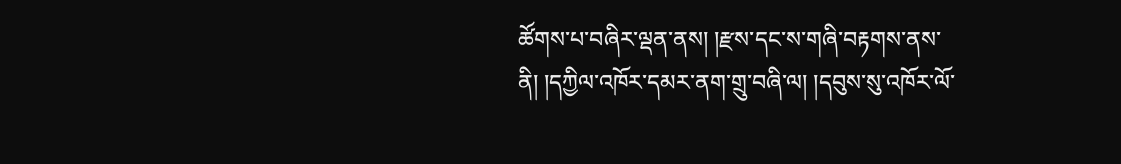ཚོགས་པ་བཞིར་ལྡན་ནས། །རྫས་དང་ས་གཞི་བརྟགས་ནས་ནི། །དཀྱིལ་འཁོར་དམར་ནག་གྲུ་བཞི་ལ། །དབུས་སུ་འཁོར་ལོ་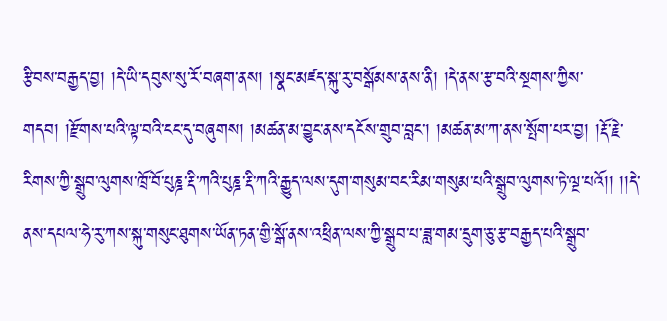རྩིབས་བརྒྱད་བྱ། །དེ་ཡི་དབུས་སུ་རོ་བཞག་ནས། །སྣང་མཛད་སྐུ་རུ་བསྒོམས་ནས་ནི། །དེ་ནས་རྩ་བའི་སྔགས་ཀྱིས་གདབ། །རྫོགས་པའི་ལྟ་བའི་ངང་དུ་བཞུགས། །མཚན་མ་བྱུང་ནས་དངོས་གྲུབ་བླང་། །མཚན་མ་ཀ་ནས་སྤོག་པར་བྱ། །རྡོ་རྗེ་རིགས་ཀྱི་སྒྲུབ་ལུགས་ཁྲོ་བོ་པུཎྜ་རྡི་ཀའི་པུཎྜ་རྡི་ཀའི་རྒྱུད་ལས་དུག་གསུམ་བང་རིམ་གསུམ་པའི་སྒྲུབ་ལུགས་ཏེ་ལྔ་པའོ།། །།དེ་ནས་དཔལ་ཧེ་རུ་ཀས་སྐུ་གསུང་ཐུགས་ཡོན་ཏན་གྱི་སྒོ་ནས་འཕྲིན་ལས་ཀྱི་སྒྲུབ་པ་ཟླ་གམ་དྲུག་ཅུ་རྩ་བརྒྱད་པའི་སྒྲུབ་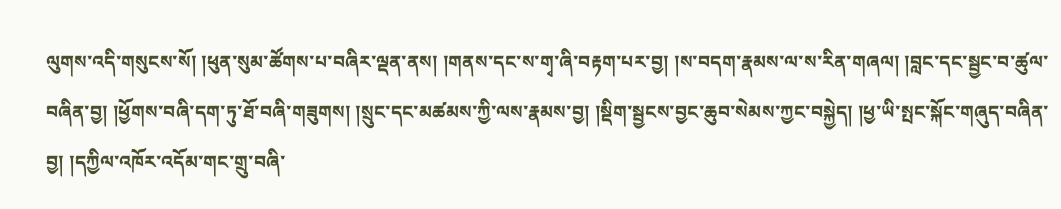ལུགས་འདི་གསུངས་སོ། །ཕུན་སུམ་ཚོགས་པ་བཞིར་ལྡན་ནས། །གནས་དང་ས་གྭ་ཞི་བརྟག་པར་བྱ། །ས་བདག་རྣམས་ལ་ས་རིན་གཞལ། །བླང་དང་སྦྱང་བ་ཚུལ་བཞིན་བྱ། །ཕྱོགས་བཞི་དག་ཏུ་ཐོ་བཞི་གཟུགས། །སྲུང་དང་མཚམས་ཀྱི་ལས་རྣམས་བྱ། །སྡིག་སྦྱངས་བྱང་ཆུབ་སེམས་ཀྱང་བསྐྱེད། །ཕྱ་ཡི་སྤང་སྐོང་གཞུད་བཞིན་བྱ། །དཀྱིལ་འཁོར་འདོམ་གང་གྲུ་བཞི་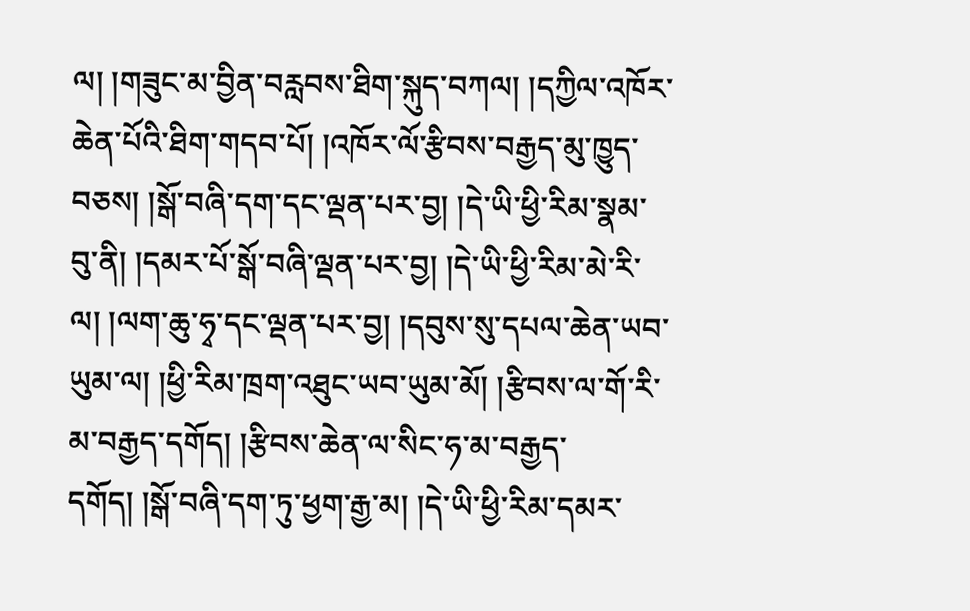ལ། །གཟུང་མ་བྱིན་བརླབས་ཐིག་སྐུད་བཀལ། །དཀྱིལ་འཁོར་ཆེན་པོའི་ཐིག་གདབ་པོ། །འཁོར་ལོ་རྩིབས་བརྒྱད་མུ་ཁྱུད་བཅས། །སྒོ་བཞི་དག་དང་ལྡན་པར་བྱ། །དེ་ཡི་ཕྱི་རིམ་སྣམ་བུ་ནི། །དམར་པོ་སྒོ་བཞི་ལྡན་པར་བྱ། །དེ་ཡི་ཕྱི་རིམ་མེ་རི་ལ། །ལག་ཆུ་ཧྭ་དང་ལྡན་པར་བྱ། །དབུས་སུ་དཔལ་ཆེན་ཡབ་ཡུམ་ལ། །ཕྱི་རིམ་ཁྲག་འཐུང་ཡབ་ཡུམ་མོ། །རྩིབས་ལ་གོ་རི་མ་བརྒྱད་དགོད། །རྩིབས་ཆེན་ལ་སིང་ཧ་མ་བརྒྱད་དགོད། །སྒོ་བཞི་དག་ཏུ་ཕྱག་རྒྱ་མ། །དེ་ཡི་ཕྱི་རིམ་དམར་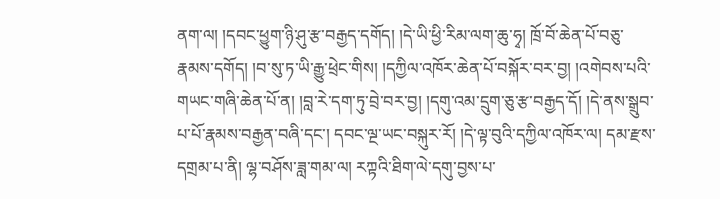ནག་ལ། །དབང་ཕྱུག་ཉི་ཤུ་རྩ་བརྒྱད་དགོད། །དེ་ཡི་ཕྱི་རིམ་ལག་ཆུ་ཧྭ། ཁྲོ་བོ་ཆེན་པོ་བཅུ་རྣམས་དགོད། །བ་སུ་ཏ་ཡི་རྒྱུ་ཕྲེང་གིས། །དཀྱིལ་འཁོར་ཆེན་པོ་བསྐོར་བར་བྱ། །འགེབས་པའི་གཡང་གཞི་ཆེན་པོ་ན། །བླ་རེ་དག་ཏུ་བྲེ་བར་བྱ། །དགུ་འམ་དྲུག་ཅུ་རྩ་བརྒྱད་དོ། །དེ་ནས་སྒྲུབ་པ་པོ་རྣམས་བརྒྱན་བཞི་དང་། དབང་ལྔ་ཡང་བསྐུར་རོ། །དེ་ལྟ་བུའི་དཀྱིལ་འཁོར་ལ། དམ་རྫས་དགྲམ་པ་ནི། ལྷ་བཤོས་ཟླ་གམ་ལ། རཀྟའི་ཐིག་ལེ་དགུ་བྱས་པ་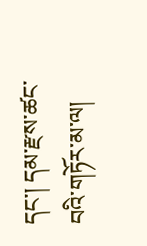དང་། དམ་རྫས་ཚང་བའི་གཏོར་མ་ལ།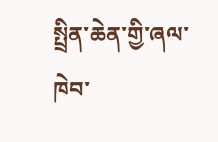སྤྲིན་ཆེན་གྱི་ཞལ་ཁེབ་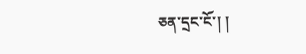ཅན་དྲང་ངོ་། །